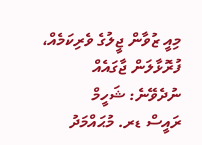މިއީ ޒުވާން ޖީލުގެ ވެރިކަމެއް، ފުރޮޅާލަން ޖާގައެއް ނުދެވޭނެ: ޝަހީމް
ރައީސް ޑރ. މުޙައްމަދު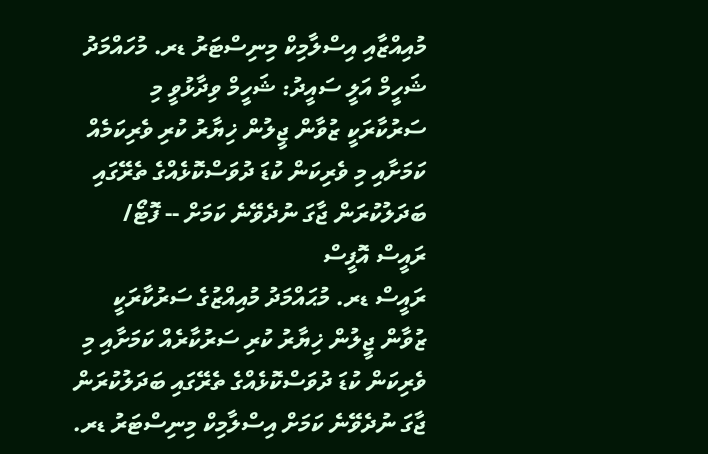މުއިއްޒާއި އިސްލާމިކް މިނިސްޓަރު ޑރ. މުހައްމަދު ޝަހީމް އަލީ ސައީދު: ޝަހީމް ވިދާޅުވީ މި ސަރުކާރަކީ ޒުވާން ޖީލުން ޚިޔާރު ކުރި ވެރިކަމެއް ކަމަށާއި މި ވެރިކަން ކުޑަ ދުވަސްކޮޅެއްގެ ތެރޭގައި ބަދަލުކުރަން ޖާގަ ނުދެވޭނެ ކަމަށް -- ފޮޓޯ/ ރައީސް އޮފީސް
ރައީސް ޑރ. މުޙައްމަދު މުއިއްޒުގެ ސަރުކާރަކީ ޒުވާން ޖީލުން ޚިޔާރު ކުރި ސަރުކާރެއް ކަމަށާއި މި ވެރިކަން ކުޑަ ދުވަސްކޮޅެއްގެ ތެރޭގައި ބަދަލުކުރަން ޖާގަ ނުދެވޭނެ ކަމަށް އިސްލާމިކް މިނިސްޓަރު ޑރ.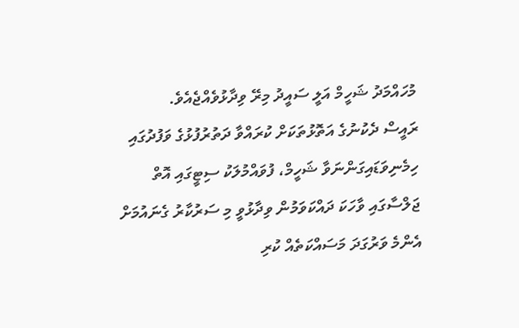މުހައްމަދު ޝަހީމް އަލީ ސައީދު މިރޭ ވިދާޅުވެއްޖެއެވެ.
ރައީސް ދެކުނުގެ އަތޮޅުތަކަށް ކުރައްވާ ދަތުރުފުޅުގެ ވަފުދުގައި ހިމެނިވަޑައިގަންނަވާ ޝަހީމް، ފުވައްމުލަކު ސިޓީގައި އޮތް ޖަލްސާގައި ވާހަކަ ދައްކަވަމުން ވިދާޅުވީ މި ސަރުކާރު ގެނައުމަށް އެންމެ ވަރުގަދަ މަސައްކަތެއް ކުރި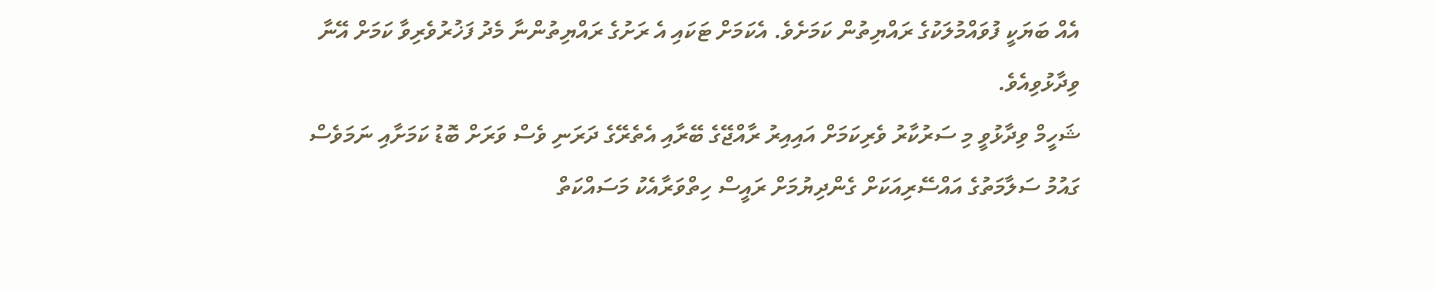އެއް ބަޔަކީ ފުވައްމުލަކުގެ ރައްޔިތުން ކަމަށެވެ. އެކަމަށް ޓަކައި އެ ރަށުގެ ރައްޔިތުންނާ މެދު ފަޚުރުވެރިވާ ކަމަށް އޭނާ ވިދާޅުވިއެވެ.
ޝަހީމް ވިދާޅުވީ މި ސަރުކާރު ވެރިކަމަށް އައިއިރު ރާއްޖޭގެ ބޭރާއި އެތެރޭގެ ދަރަނި ވެސް ވަރަށް ބޮޑު ކަމަށާއި ނަމަވެސް ގައުމު ސަލާމަތުގެ އައްސޭރިއަކަށް ގެންދިޔުމަށް ރައީސް ހިތްވަރާއެކު މަސައްކަތް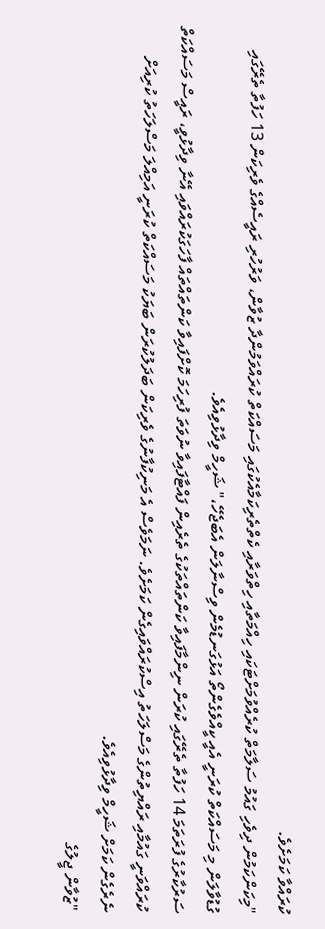ކުރައްވާ ކަމަށެވެ.
"މިކަންކަމުން ދިވެހި ގައުމު ސަލާމަތް ކުރެއްވުމަށްޓަކައި ހިއްމަތާއި ހިތްވަރާއި ކެތްތެރިކަމާއެކުގައި މަސައްކަތް ކުރައްވަމުންދާ ޒުވާން، ވަރުހުރި ރައީސެއްގެ ވެރިކަން 13 ހަފުތާ ތެރޭގައި ގުޑުވާލަން މި މަސައްކަތް ކުރަނީ އެއީ ކީއްވެގެންތޯ އަޅުގަނޑުމެން ވިސްނާލަން އެބަޖެހޭ،" ޝަހީމް ވިދާޅުވިއެވެ.
ސަރުކާރުގެ ފުރަތަމަ 14 ހަފުތާ ތެރޭގައި ކުރަން ނިންމާފައިވާ ކަންތައްތަކުގެ ތެރެއިން ފައްޓާފައިވާ ނުވަތަ ފުރިހަމަ ކޮށްފައިވާ ކަންތައްތައް ފާހަގަކުރައްވައި އޭނާ ވިދާޅުވީ، ރައީސް މަސައްކަތް ކުރައްވަނީ ގައުމާއި ރައްޔިތުންގެ މަސްލަހަތު އިސްކުރައްވައިގެން ކަމަށެވެ. ނަމަވެސް އެ މަނިކުފާނުގެ ވެރިކަން ބަދަލުކުރަން ބަޔަކު މަސައްކަތް ކުރަނީ އަމިއްލަ މަސްލަހަތު ކުރިއަށް ނެރެގެން ކަމަށް ޝަހީމް ވިދާޅުވިއެވެ.
"ޒުވާން ޖީލުގެ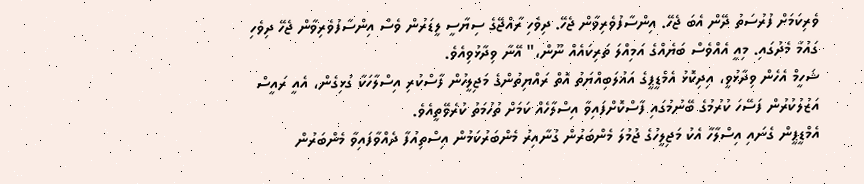ވެރިކަމަށް ފުރުސަތު ދޭން އެބަ ޖެހޭ. އިންސާފުވެރިވާން ޖެހޭ. ދިވެހި ރާއްޖޭގެ ސިޔާސީ ލީޑަރުން ވެސް އިންސާފުވެރިވާން ޖެހޭ ދިވެހި ގައުމާ މެދުގައި. މިއީ އެއްވެސް ބަޔެއްގެ އަމިއްލަ ތަރިކައެއް ނޫން،" އޭނާ ވިދާޅުވިއެވެ.
ޝަހީމް އެހެން ވިދާޅުވީ، އިދިކޮޅު އެމްޑީޕީގެ އަޣުލަބިއްޔަތު އޮތް ރައްޔިތުންގެ މަޖިލީހުން ފާސްކުރި އިސްލާހަކާ ގުޅިގެން، އެއީ ރައީސް އަޒުލުކުރުން ފަސޭހަ ކުރުމުގެ ބޭނުމުގައި ފާސްކޮށްފައިވާ އިސްލާހެއް ކަމަށް ތުހުމަތު ކުރެވޭތީއެވެ.
އެމްޑީޕީން ގެނައި އިސްލާހާ އެކު މަޖިލީހުގެ ޖުމުލަ މެންބަރުން ގުނާއިރު މެންބަރުކަމުން އިސްތިއުފާ ދެއްވާފައިވާ މެންބަރުން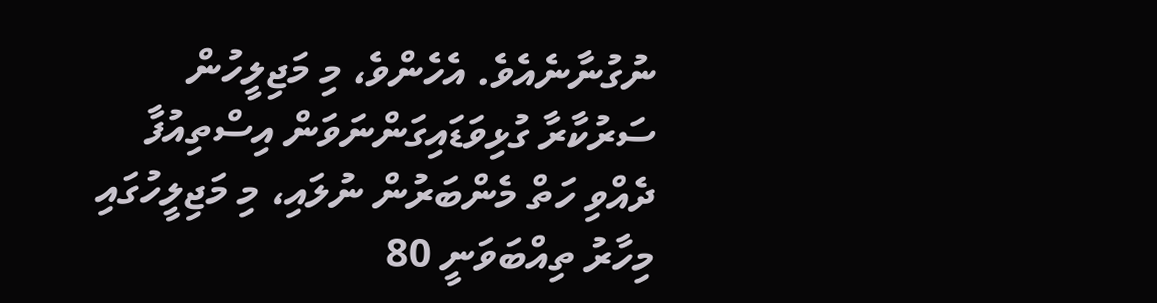ނުގުނާނެއެވެ. އެހެންވެ، މި މަޖިލީހުން ސަރުކާރާ ގުޅިވަޑައިގަންނަވަން އިސްތިއުފާ ދެއްވި ހަތް މެންބަރުން ނުލައި، މި މަޖިލީހުގައި މިހާރު ތިއްބަވަނީ 80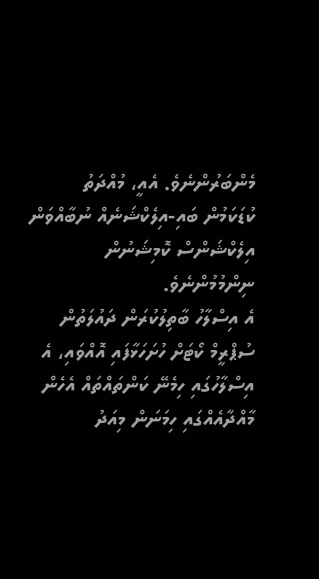މެންބަރުންނެވެ. އެއީ، މުއްދަތު ކުޑަކަމުން ބައި-އިލެކްޝަނެއް ނުބާއްވަން އިލެކްޝަންސް ކޮމިޝަނުން ނިންމުމުންނެވެ.
އެ އިސްލާހު ބާތިލުކުރަން ދައުލަތުން ސުޕްރީމް ކޯޓަށް ހުށަހަޅާފައި އޮއްވައި، އެ އިސްލާހުގައި ހިމެނޭ ކަންތައްތައް އެހެން މާއްދާއެއްގައި ހިމަނަން މިއަދު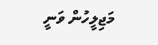މަޖިލީހުން ވަނީ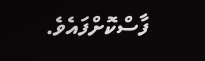ފާސްކޮށްފައެވެ.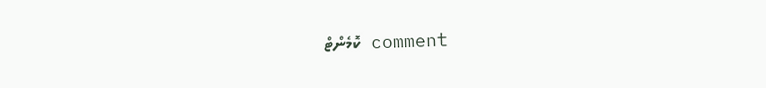comment ކޮމެންޓް